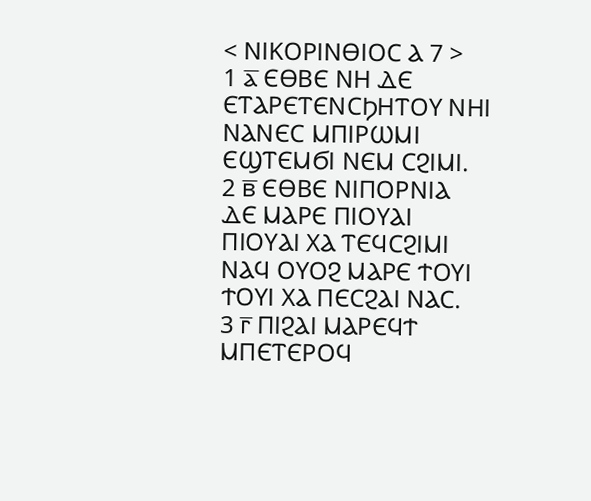< ⲚⲒⲔⲞⲢⲒⲚⲐⲒⲞⲤ Ⲁ 7 >
1 ⲁ̅ ⲈⲐⲂⲈ ⲚⲎ ⲆⲈ ⲈⲦⲀⲢⲈⲦⲈⲚⲤϦⲎⲦⲞⲨ ⲚⲎⲒ ⲚⲀⲚⲈⲤ ⲘⲠⲒⲢⲰⲘⲒ ⲈϢⲦⲈⲘϬⲒ ⲚⲈⲘ ⲤϨⲒⲘⲒ.
2 ⲃ̅ ⲈⲐⲂⲈ ⲚⲒⲠⲞⲢⲚⲒⲀ ⲆⲈ ⲘⲀⲢⲈ ⲠⲒⲞⲨⲀⲒ ⲠⲒⲞⲨⲀⲒ ⲬⲀ ⲦⲈϤⲤϨⲒⲘⲒ ⲚⲀϤ ⲞⲨⲞϨ ⲘⲀⲢⲈ ϮⲞⲨⲒ ϮⲞⲨⲒ ⲬⲀ ⲠⲈⲤϨⲀⲒ ⲚⲀⲤ.
3 ⲅ̅ ⲠⲒϨⲀⲒ ⲘⲀⲢⲈϤϮ ⲘⲠⲈⲦⲈⲢⲞϤ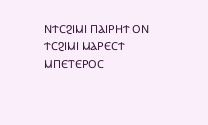ⲚϮⲤϨⲒⲘⲒ ⲠⲀⲒⲢⲎϮ ⲞⲚ ϮⲤϨⲒⲘⲒ ⲘⲀⲢⲈⲤϮ ⲘⲠⲈⲦⲈⲢⲞⲤ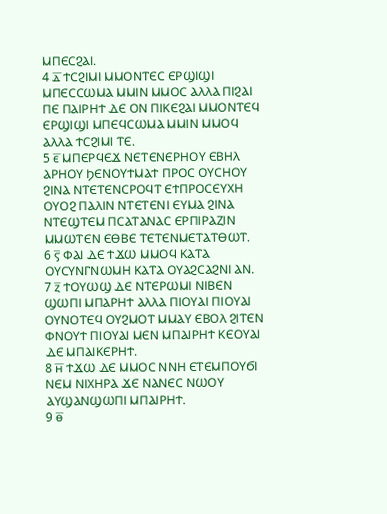ⲘⲠⲈⲤϨⲀⲒ.
4 ⲇ̅ ϮⲤϨⲒⲘⲒ ⲘⲘⲞⲚⲦⲈⲤ ⲈⲢϢⲒϢⲒ ⲘⲠⲈⲤⲤⲰⲘⲀ ⲘⲘⲒⲚ ⲘⲘⲞⲤ ⲀⲖⲖⲀ ⲠⲒϨⲀⲒ ⲠⲈ ⲠⲀⲒⲢⲎϮ ⲆⲈ ⲞⲚ ⲠⲒⲔⲈϨⲀⲒ ⲘⲘⲞⲚⲦⲈϤ ⲈⲢϢⲒϢⲒ ⲘⲠⲈϤⲤⲰⲘⲀ ⲘⲘⲒⲚ ⲘⲘⲞϤ ⲀⲖⲖⲀ ϮⲤϨⲒⲘⲒ ⲦⲈ.
5 ⲉ̅ ⲘⲠⲈⲢϤⲈϪ ⲚⲈⲦⲈⲚⲈⲢⲎⲞⲨ ⲈⲂⲎⲖ ⲀⲢⲎⲞⲨ ϦⲈⲚⲞⲨϮⲘⲀϮ ⲠⲢⲞⲤ ⲞⲨⲤⲎⲞⲨ ϨⲒⲚⲀ ⲚⲦⲈⲦⲈⲚⲤⲢⲞϤⲦ ⲈϮⲠⲢⲞⲤⲈⲨⲬⲎ ⲞⲨⲞϨ ⲠⲀⲖⲒⲚ ⲚⲦⲈⲦⲈⲚⲒ ⲈⲨⲘⲀ ϨⲒⲚⲀ ⲚⲦⲈϢⲦⲈⲘ ⲠⲤⲀⲦⲀⲚⲀⲤ ⲈⲢⲠⲒⲢⲀⲌⲒⲚ ⲘⲘⲰⲦⲈⲚ ⲈⲐⲂⲈ ⲦⲈⲦⲈⲚⲘⲈⲦⲀⲦⲐⲰⲦ.
6 ⲋ̅ ⲪⲀⲒ ⲆⲈ ϮϪⲰ ⲘⲘⲞϤ ⲔⲀⲦⲀ ⲞⲨⲤⲨⲚⲄⲚⲰⲘⲎ ⲔⲀⲦⲀ ⲞⲨⲀϨⲤⲀϨⲚⲒ ⲀⲚ.
7 ⲍ̅ ϮⲞⲨⲰϢ ⲆⲈ ⲚⲦⲈⲢⲰⲘⲒ ⲚⲒⲂⲈⲚ ϢⲰⲠⲒ ⲘⲠⲀⲢⲎϮ ⲀⲖⲖⲀ ⲠⲒⲞⲨⲀⲒ ⲠⲒⲞⲨⲀⲒ ⲞⲨⲚⲞⲦⲈϤ ⲞⲨϨⲘⲞⲦ ⲘⲘⲀⲨ ⲈⲂⲞⲖ ϨⲒⲦⲈⲚ ⲪⲚⲞⲨϮ ⲠⲒⲞⲨⲀⲒ ⲘⲈⲚ ⲘⲠⲀⲒⲢⲎϮ ⲔⲈⲞⲨⲀⲒ ⲆⲈ ⲘⲠⲀⲒⲔⲈⲢⲎϮ.
8 ⲏ̅ ϮϪⲰ ⲆⲈ ⲘⲘⲞⲤ ⲚⲚⲎ ⲈⲦⲈⲘⲠⲞⲨϬⲒ ⲚⲈⲘ ⲚⲒⲬⲎⲢⲀ ϪⲈ ⲚⲀⲚⲈⲤ ⲚⲰⲞⲨ ⲀⲨϢⲀⲚϢⲰⲠⲒ ⲘⲠⲀⲒⲢⲎϮ.
9 ⲑ̅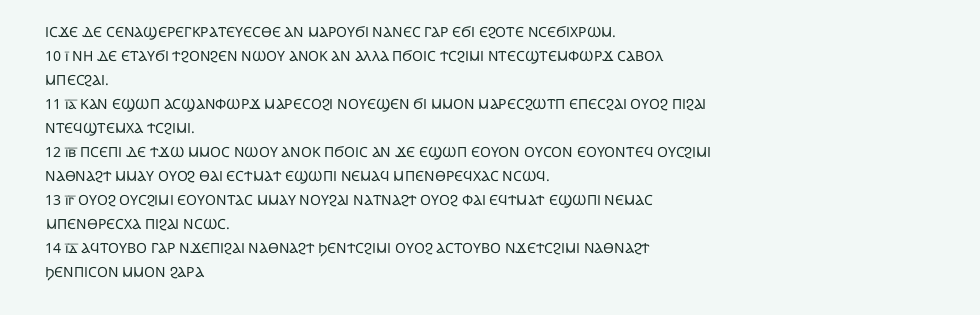ⲒⲤϪⲈ ⲆⲈ ⲤⲈⲚⲀϢⲈⲢⲈⲄⲔⲢⲀⲦⲈⲨⲈⲤⲐⲈ ⲀⲚ ⲘⲀⲢⲞⲨϬⲒ ⲚⲀⲚⲈⲤ ⲄⲀⲢ ⲈϬⲒ ⲈϨⲞⲦⲈ ⲚⲤⲈϬⲒⲬⲢⲰⲘ.
10 ⲓ̅ ⲚⲎ ⲆⲈ ⲈⲦⲀⲨϬⲒ ϮϨⲞⲚϨⲈⲚ ⲚⲰⲞⲨ ⲀⲚⲞⲔ ⲀⲚ ⲀⲖⲖⲀ ⲠϬⲞⲒⲤ ϮⲤϨⲒⲘⲒ ⲚⲦⲈⲤϢⲦⲈⲘⲪⲰⲢϪ ⲤⲀⲂⲞⲖ ⲘⲠⲈⲤϨⲀⲒ.
11 ⲓ̅ⲁ̅ ⲔⲀⲚ ⲈϢⲰⲠ ⲀⲤϢⲀⲚⲪⲰⲢϪ ⲘⲀⲢⲈⲤⲞϨⲒ ⲚⲞⲨⲈϢⲈⲚ ϬⲒ ⲘⲘⲞⲚ ⲘⲀⲢⲈⲤϨⲰⲦⲠ ⲈⲠⲈⲤϨⲀⲒ ⲞⲨⲞϨ ⲠⲒϨⲀⲒ ⲚⲦⲈϤϢⲦⲈⲘⲬⲀ ϮⲤϨⲒⲘⲒ.
12 ⲓ̅ⲃ̅ ⲠⲤⲈⲠⲒ ⲆⲈ ϮϪⲰ ⲘⲘⲞⲤ ⲚⲰⲞⲨ ⲀⲚⲞⲔ ⲠϬⲞⲒⲤ ⲀⲚ ϪⲈ ⲈϢⲰⲠ ⲈⲞⲨⲞⲚ ⲞⲨⲤⲞⲚ ⲈⲞⲨⲞⲚⲦⲈϤ ⲞⲨⲤϨⲒⲘⲒ ⲚⲀⲐⲚⲀϨϮ ⲘⲘⲀⲨ ⲞⲨⲞϨ ⲐⲀⲒ ⲈⲤϮⲘⲀϮ ⲈϢⲰⲠⲒ ⲚⲈⲘⲀϤ ⲘⲠⲈⲚⲐⲢⲈϤⲬⲀⲤ ⲚⲤⲰϤ.
13 ⲓ̅ⲅ̅ ⲞⲨⲞϨ ⲞⲨⲤϨⲒⲘⲒ ⲈⲞⲨⲞⲚⲦⲀⲤ ⲘⲘⲀⲨ ⲚⲞⲨϨⲀⲒ ⲚⲀⲦⲚⲀϨϮ ⲞⲨⲞϨ ⲪⲀⲒ ⲈϤϮⲘⲀϮ ⲈϢⲰⲠⲒ ⲚⲈⲘⲀⲤ ⲘⲠⲈⲚⲐⲢⲈⲤⲬⲀ ⲠⲒϨⲀⲒ ⲚⲤⲰⲤ.
14 ⲓ̅ⲇ̅ ⲀϤⲦⲞⲨⲂⲞ ⲄⲀⲢ ⲚϪⲈⲠⲒϨⲀⲒ ⲚⲀⲐⲚⲀϨϮ ϦⲈⲚϮⲤϨⲒⲘⲒ ⲞⲨⲞϨ ⲀⲤⲦⲞⲨⲂⲞ ⲚϪⲈϮⲤϨⲒⲘⲒ ⲚⲀⲐⲚⲀϨϮ ϦⲈⲚⲠⲒⲤⲞⲚ ⲘⲘⲞⲚ ϨⲀⲢⲀ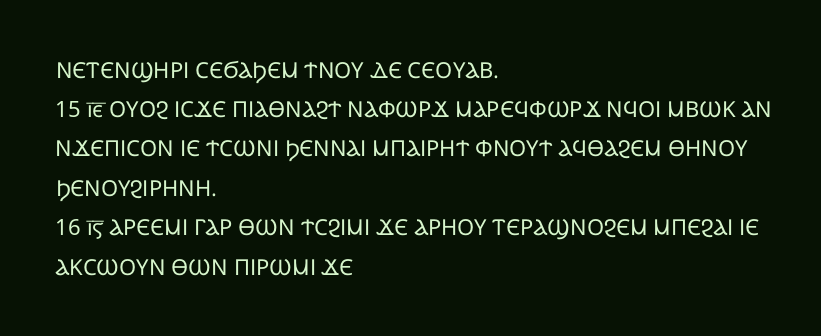ⲚⲈⲦⲈⲚϢⲎⲢⲒ ⲤⲈϬⲀϦⲈⲘ ϮⲚⲞⲨ ⲆⲈ ⲤⲈⲞⲨⲀⲂ.
15 ⲓ̅ⲉ̅ ⲞⲨⲞϨ ⲒⲤϪⲈ ⲠⲒⲀⲐⲚⲀϨϮ ⲚⲀⲪⲰⲢϪ ⲘⲀⲢⲈϤⲪⲰⲢϪ ⲚϤⲞⲒ ⲘⲂⲰⲔ ⲀⲚ ⲚϪⲈⲠⲒⲤⲞⲚ ⲒⲈ ϮⲤⲰⲚⲒ ϦⲈⲚⲚⲀⲒ ⲘⲠⲀⲒⲢⲎϮ ⲪⲚⲞⲨϮ ⲀϤⲐⲀϨⲈⲘ ⲐⲎⲚⲞⲨ ϦⲈⲚⲞⲨϨⲒⲢⲎⲚⲎ.
16 ⲓ̅ⲋ̅ ⲀⲢⲈⲈⲘⲒ ⲄⲀⲢ ⲐⲰⲚ ϮⲤϨⲒⲘⲒ ϪⲈ ⲀⲢⲎⲞⲨ ⲦⲈⲢⲀϢⲚⲞϨⲈⲘ ⲘⲠⲈϨⲀⲒ ⲒⲈ ⲀⲔⲤⲰⲞⲨⲚ ⲐⲰⲚ ⲠⲒⲢⲰⲘⲒ ϪⲈ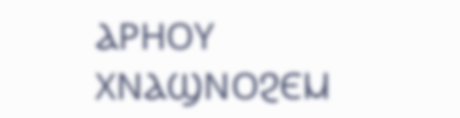ⲀⲢⲎⲞⲨ ⲬⲚⲀϢⲚⲞϨⲈⲘ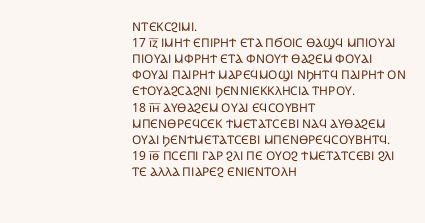ⲚⲦⲈⲔⲤϨⲒⲘⲒ.
17 ⲓ̅ⲍ̅ ⲒⲘⲎϮ ⲈⲠⲒⲢⲎϮ ⲈⲦⲀ ⲠϬⲞⲒⲤ ⲐⲀϢϤ ⲘⲠⲒⲞⲨⲀⲒ ⲠⲒⲞⲨⲀⲒ ⲘⲪⲢⲎϮ ⲈⲦⲀ ⲪⲚⲞⲨϮ ⲐⲀϨⲈⲘ ⲪⲞⲨⲀⲒ ⲪⲞⲨⲀⲒ ⲠⲀⲒⲢⲎϮ ⲘⲀⲢⲈϤⲘⲞϢⲒ ⲚϦⲎⲦϤ ⲠⲀⲒⲢⲎϮ ⲞⲚ ⲈϮⲞⲨⲀϨⲤⲀϨⲚⲒ ϦⲈⲚⲚⲒⲈⲔⲔⲖⲎⲤⲒⲀ ⲦⲎⲢⲞⲨ.
18 ⲓ̅ⲏ̅ ⲀⲨⲐⲀϨⲈⲘ ⲞⲨⲀⲒ ⲈϤⲤⲞⲨⲂⲎⲦ ⲘⲠⲈⲚⲐⲢⲈϤⲤⲈⲔ ϮⲘⲈⲦⲀⲦⲤⲈⲂⲒ ⲚⲀϤ ⲀⲨⲐⲀϨⲈⲘ ⲞⲨⲀⲒ ϦⲈⲚϮⲘⲈⲦⲀⲦⲤⲈⲂⲒ ⲘⲠⲈⲚⲐⲢⲈϤⲤⲞⲨⲂⲎⲦϤ.
19 ⲓ̅ⲑ̅ ⲠⲤⲈⲠⲒ ⲄⲀⲢ ϨⲖⲒ ⲠⲈ ⲞⲨⲞϨ ϮⲘⲈⲦⲀⲦⲤⲈⲂⲒ ϨⲖⲒ ⲦⲈ ⲀⲖⲖⲀ ⲠⲒⲀⲢⲈϨ ⲈⲚⲒⲈⲚⲦⲞⲖⲎ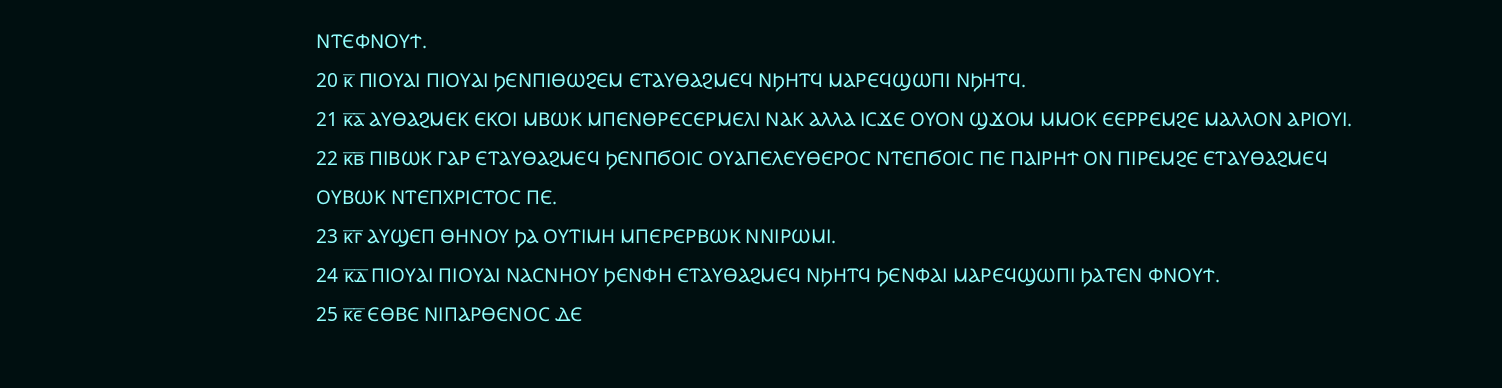ⲚⲦⲈⲪⲚⲞⲨϮ.
20 ⲕ̅ ⲠⲒⲞⲨⲀⲒ ⲠⲒⲞⲨⲀⲒ ϦⲈⲚⲠⲒⲐⲰϨⲈⲘ ⲈⲦⲀⲨⲐⲀϨⲘⲈϤ ⲚϦⲎⲦϤ ⲘⲀⲢⲈϤϢⲰⲠⲒ ⲚϦⲎⲦϤ.
21 ⲕ̅ⲁ̅ ⲀⲨⲐⲀϨⲘⲈⲔ ⲈⲔⲞⲒ ⲘⲂⲰⲔ ⲘⲠⲈⲚⲐⲢⲈⲤⲈⲢⲘⲈⲖⲒ ⲚⲀⲔ ⲀⲖⲖⲀ ⲒⲤϪⲈ ⲞⲨⲞⲚ ϢϪⲞⲘ ⲘⲘⲞⲔ ⲈⲈⲢⲢⲈⲘϨⲈ ⲘⲀⲖⲖⲞⲚ ⲀⲢⲒⲞⲨⲒ.
22 ⲕ̅ⲃ̅ ⲠⲒⲂⲰⲔ ⲄⲀⲢ ⲈⲦⲀⲨⲐⲀϨⲘⲈϤ ϦⲈⲚⲠϬⲞⲒⲤ ⲞⲨⲀⲠⲈⲖⲈⲨⲐⲈⲢⲞⲤ ⲚⲦⲈⲠϬⲞⲒⲤ ⲠⲈ ⲠⲀⲒⲢⲎϮ ⲞⲚ ⲠⲒⲢⲈⲘϨⲈ ⲈⲦⲀⲨⲐⲀϨⲘⲈϤ ⲞⲨⲂⲰⲔ ⲚⲦⲈⲠⲬⲢⲒⲤⲦⲞⲤ ⲠⲈ.
23 ⲕ̅ⲅ̅ ⲀⲨϢⲈⲠ ⲐⲎⲚⲞⲨ ϦⲀ ⲞⲨⲦⲒⲘⲎ ⲘⲠⲈⲢⲈⲢⲂⲰⲔ ⲚⲚⲒⲢⲰⲘⲒ.
24 ⲕ̅ⲇ̅ ⲠⲒⲞⲨⲀⲒ ⲠⲒⲞⲨⲀⲒ ⲚⲀⲤⲚⲎⲞⲨ ϦⲈⲚⲪⲎ ⲈⲦⲀⲨⲐⲀϨⲘⲈϤ ⲚϦⲎⲦϤ ϦⲈⲚⲪⲀⲒ ⲘⲀⲢⲈϤϢⲰⲠⲒ ϦⲀⲦⲈⲚ ⲪⲚⲞⲨϮ.
25 ⲕ̅ⲉ̅ ⲈⲐⲂⲈ ⲚⲒⲠⲀⲢⲐⲈⲚⲞⲤ ⲆⲈ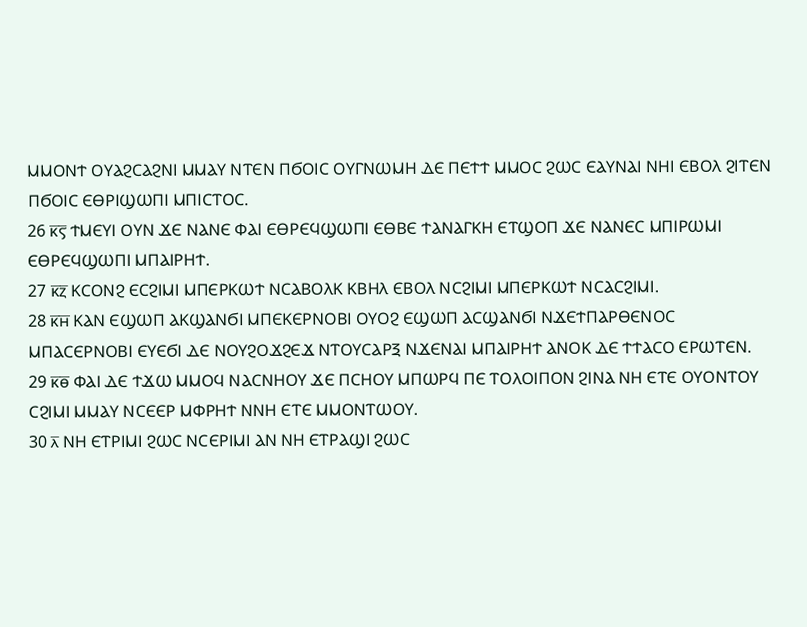ⲘⲘⲞⲚϮ ⲞⲨⲀϨⲤⲀϨⲚⲒ ⲘⲘⲀⲨ ⲚⲦⲈⲚ ⲠϬⲞⲒⲤ ⲞⲨⲄⲚⲰⲘⲎ ⲆⲈ ⲠⲈϮϮ ⲘⲘⲞⲤ ϨⲰⲤ ⲈⲀⲨⲚⲀⲒ ⲚⲎⲒ ⲈⲂⲞⲖ ϨⲒⲦⲈⲚ ⲠϬⲞⲒⲤ ⲈⲐⲢⲒϢⲰⲠⲒ ⲘⲠⲒⲤⲦⲞⲤ.
26 ⲕ̅ⲋ̅ ϮⲘⲈⲨⲒ ⲞⲨⲚ ϪⲈ ⲚⲀⲚⲈ ⲪⲀⲒ ⲈⲐⲢⲈϤϢⲰⲠⲒ ⲈⲐⲂⲈ ϮⲀⲚⲀⲄⲔⲎ ⲈⲦϢⲞⲠ ϪⲈ ⲚⲀⲚⲈⲤ ⲘⲠⲒⲢⲰⲘⲒ ⲈⲐⲢⲈϤϢⲰⲠⲒ ⲘⲠⲀⲒⲢⲎϮ.
27 ⲕ̅ⲍ̅ ⲔⲤⲞⲚϨ ⲈⲤϨⲒⲘⲒ ⲘⲠⲈⲢⲔⲰϮ ⲚⲤⲀⲂⲞⲖⲔ ⲔⲂⲎⲖ ⲈⲂⲞⲖ ⲚⲤϨⲒⲘⲒ ⲘⲠⲈⲢⲔⲰϮ ⲚⲤⲀⲤϨⲒⲘⲒ.
28 ⲕ̅ⲏ̅ ⲔⲀⲚ ⲈϢⲰⲠ ⲀⲔϢⲀⲚϬⲒ ⲘⲠⲈⲔⲈⲢⲚⲞⲂⲒ ⲞⲨⲞϨ ⲈϢⲰⲠ ⲀⲤϢⲀⲚϬⲒ ⲚϪⲈϮⲠⲀⲢⲐⲈⲚⲞⲤ ⲘⲠⲀⲤⲈⲢⲚⲞⲂⲒ ⲈⲨⲈϬⲒ ⲆⲈ ⲚⲞⲨϨⲞϪϨⲈϪ ⲚⲦⲞⲨⲤⲀⲢⲜ ⲚϪⲈⲚⲀⲒ ⲘⲠⲀⲒⲢⲎϮ ⲀⲚⲞⲔ ⲆⲈ ϮϮⲀⲤⲞ ⲈⲢⲰⲦⲈⲚ.
29 ⲕ̅ⲑ̅ ⲪⲀⲒ ⲆⲈ ϮϪⲰ ⲘⲘⲞϤ ⲚⲀⲤⲚⲎⲞⲨ ϪⲈ ⲠⲤⲎⲞⲨ ⲘⲠⲰⲢϤ ⲠⲈ ⲦⲞⲖⲞⲒⲠⲞⲚ ϨⲒⲚⲀ ⲚⲎ ⲈⲦⲈ ⲞⲨⲞⲚⲦⲞⲨ ⲤϨⲒⲘⲒ ⲘⲘⲀⲨ ⲚⲤⲈⲈⲢ ⲘⲪⲢⲎϮ ⲚⲚⲎ ⲈⲦⲈ ⲘⲘⲞⲚⲦⲰⲞⲨ.
30 ⲗ̅ ⲚⲎ ⲈⲦⲢⲒⲘⲒ ϨⲰⲤ ⲚⲤⲈⲢⲒⲘⲒ ⲀⲚ ⲚⲎ ⲈⲦⲢⲀϢⲒ ϨⲰⲤ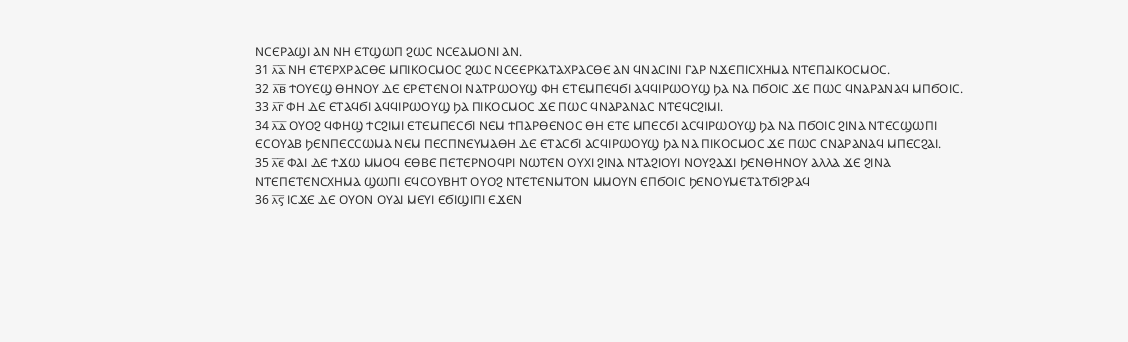ⲚⲤⲈⲢⲀϢⲒ ⲀⲚ ⲚⲎ ⲈⲦϢⲰⲠ ϨⲰⲤ ⲚⲤⲈⲀⲘⲞⲚⲒ ⲀⲚ.
31 ⲗ̅ⲁ̅ ⲚⲎ ⲈⲦⲈⲢⲬⲢⲀⲤⲐⲈ ⲘⲠⲒⲔⲞⲤⲘⲞⲤ ϨⲰⲤ ⲚⲤⲈⲈⲢⲔⲀⲦⲀⲬⲢⲀⲤⲐⲈ ⲀⲚ ϤⲚⲀⲤⲒⲚⲒ ⲄⲀⲢ ⲚϪⲈⲠⲒⲤⲬⲎⲘⲀ ⲚⲦⲈⲠⲀⲒⲔⲞⲤⲘⲞⲤ.
32 ⲗ̅ⲃ̅ ϮⲞⲨⲈϢ ⲐⲎⲚⲞⲨ ⲆⲈ ⲈⲢⲈⲦⲈⲚⲞⲒ ⲚⲀⲦⲢⲰⲞⲨϢ ⲪⲎ ⲈⲦⲈⲘⲠⲈϤϬⲒ ⲀϤϤⲒⲢⲰⲞⲨϢ ϦⲀ ⲚⲀ ⲠϬⲞⲒⲤ ϪⲈ ⲠⲰⲤ ϤⲚⲀⲢⲀⲚⲀϤ ⲘⲠϬⲞⲒⲤ.
33 ⲗ̅ⲅ̅ ⲪⲎ ⲆⲈ ⲈⲦⲀϤϬⲒ ⲀϤϤⲒⲢⲰⲞⲨϢ ϦⲀ ⲠⲒⲔⲞⲤⲘⲞⲤ ϪⲈ ⲠⲰⲤ ϤⲚⲀⲢⲀⲚⲀⲤ ⲚⲦⲈϤⲤϨⲒⲘⲒ.
34 ⲗ̅ⲇ̅ ⲞⲨⲞϨ ϤⲪⲎϢ ϮⲤϨⲒⲘⲒ ⲈⲦⲈⲘⲠⲈⲤϬⲒ ⲚⲈⲘ ϮⲠⲀⲢⲐⲈⲚⲞⲤ ⲐⲎ ⲈⲦⲈ ⲘⲠⲈⲤϬⲒ ⲀⲤϤⲒⲢⲰⲞⲨϢ ϦⲀ ⲚⲀ ⲠϬⲞⲒⲤ ϨⲒⲚⲀ ⲚⲦⲈⲤϢⲰⲠⲒ ⲈⲤⲞⲨⲀⲂ ϦⲈⲚⲠⲈⲤⲤⲰⲘⲀ ⲚⲈⲘ ⲠⲈⲤⲠⲚⲈⲨⲘⲀⲐⲎ ⲆⲈ ⲈⲦⲀⲤϬⲒ ⲀⲤϤⲒⲢⲰⲞⲨϢ ϦⲀ ⲚⲀ ⲠⲒⲔⲞⲤⲘⲞⲤ ϪⲈ ⲠⲰⲤ ⲤⲚⲀⲢⲀⲚⲀϤ ⲘⲠⲈⲤϨⲀⲒ.
35 ⲗ̅ⲉ̅ ⲪⲀⲒ ⲆⲈ ϮϪⲰ ⲘⲘⲞϤ ⲈⲐⲂⲈ ⲠⲈⲦⲈⲢⲚⲞϤⲢⲒ ⲚⲰⲦⲈⲚ ⲞⲨⲬⲒ ϨⲒⲚⲀ ⲚⲦⲀϨⲒⲞⲨⲒ ⲚⲞⲨϨⲀϪⲒ ϦⲈⲚⲐⲎⲚⲞⲨ ⲀⲖⲖⲀ ϪⲈ ϨⲒⲚⲀ ⲚⲦⲈⲠⲈⲦⲈⲚⲤⲬⲎⲘⲀ ϢⲰⲠⲒ ⲈϤⲤⲞⲨⲂⲎⲦ ⲞⲨⲞϨ ⲚⲦⲈⲦⲈⲚⲘⲦⲞⲚ ⲘⲘⲞⲨⲚ ⲈⲠϬⲞⲒⲤ ϦⲈⲚⲞⲨⲘⲈⲦⲀⲦϬⲒϨⲢⲀϤ
36 ⲗ̅ⲋ̅ ⲒⲤϪⲈ ⲆⲈ ⲞⲨⲞⲚ ⲞⲨⲀⲒ ⲘⲈⲨⲒ ⲈϬⲒϢⲒⲠⲒ ⲈϪⲈⲚ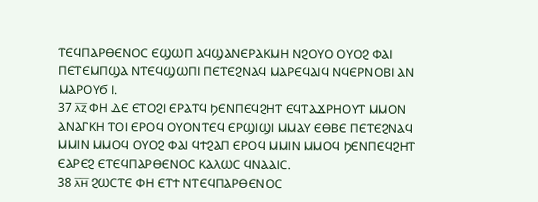ⲦⲈϤⲠⲀⲢⲐⲈⲚⲞⲤ ⲈϢⲰⲠ ⲀϤϢⲀⲚⲈⲢⲀⲔⲘⲎ ⲚϨⲞⲨⲞ ⲞⲨⲞϨ ⲪⲀⲒ ⲠⲈⲦⲈⲘⲠϢⲀ ⲚⲦⲈϤϢⲰⲠⲒ ⲠⲈⲦⲈϨⲚⲀϤ ⲘⲀⲢⲈϤⲀⲒϤ ⲚϤⲈⲢⲚⲞⲂⲒ ⲀⲚ ⲘⲀⲢⲞⲨϬ Ⲓ.
37 ⲗ̅ⲍ̅ ⲪⲎ ⲆⲈ ⲈⲦⲞϨⲒ ⲈⲢⲀⲦϤ ϦⲈⲚⲠⲈϤϨⲎⲦ ⲈϤⲦⲀϪⲢⲎⲞⲨⲦ ⲘⲘⲞⲚ ⲀⲚⲀⲄⲔⲎ ⲦⲞⲒ ⲈⲢⲞϤ ⲞⲨⲞⲚⲦⲈϤ ⲈⲢϢⲒϢⲒ ⲘⲘⲀⲨ ⲈⲐⲂⲈ ⲠⲈⲦⲈϨⲚⲀϤ ⲘⲘⲒⲚ ⲘⲘⲞϤ ⲞⲨⲞϨ ⲪⲀⲒ ϤϮϨⲀⲠ ⲈⲢⲞϤ ⲘⲘⲒⲚ ⲘⲘⲞϤ ϦⲈⲚⲠⲈϤϨⲎⲦ ⲈⲀⲢⲈϨ ⲈⲦⲈϤⲠⲀⲢⲐⲈⲚⲞⲤ ⲔⲀⲖⲰⲤ ϤⲚⲀⲀⲒⲤ.
38 ⲗ̅ⲏ̅ ϨⲰⲤⲦⲈ ⲪⲎ ⲈⲦϮ ⲚⲦⲈϤⲠⲀⲢⲐⲈⲚⲞⲤ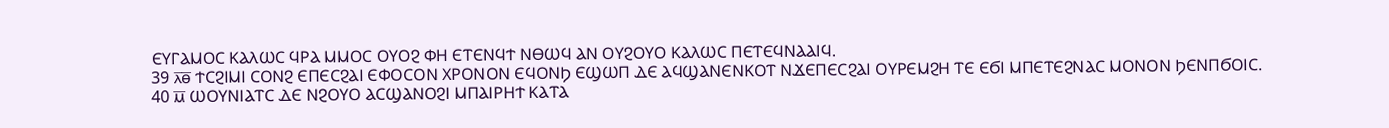ⲈⲨⲄⲀⲘⲞⲤ ⲔⲀⲖⲰⲤ ϤⲢⲀ ⲘⲘⲞⲤ ⲞⲨⲞϨ ⲪⲎ ⲈⲦⲈⲚϤϮ ⲚⲐⲰϤ ⲀⲚ ⲞⲨϨⲞⲨⲞ ⲔⲀⲖⲰⲤ ⲠⲈⲦⲈϤⲚⲀⲀⲒϤ.
39 ⲗ̅ⲑ̅ ϮⲤϨⲒⲘⲒ ⲤⲞⲚϨ ⲈⲠⲈⲤϨⲀⲒ ⲈⲪⲞⲤⲞⲚ ⲬⲢⲞⲚⲞⲚ ⲈϤⲞⲚϦ ⲈϢⲰⲠ ⲆⲈ ⲀϤϢⲀⲚⲈⲚⲔⲞⲦ ⲚϪⲈⲠⲈⲤϨⲀⲒ ⲞⲨⲢⲈⲘϨⲎ ⲦⲈ ⲈϬⲒ ⲘⲠⲈⲦⲈϨⲚⲀⲤ ⲘⲞⲚⲞⲚ ϦⲈⲚⲠϬⲞⲒⲤ.
40 ⲙ̅ ⲰⲞⲨⲚⲒⲀⲦⲤ ⲆⲈ ⲚϨⲞⲨⲞ ⲀⲤϢⲀⲚⲞϨⲒ ⲘⲠⲀⲒⲢⲎϮ ⲔⲀⲦⲀ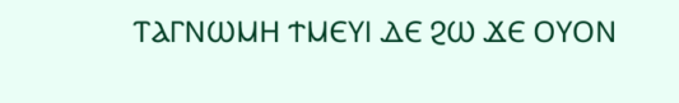ⲦⲀⲄⲚⲰⲘⲎ ϮⲘⲈⲨⲒ ⲆⲈ ϨⲰ ϪⲈ ⲞⲨⲞⲚ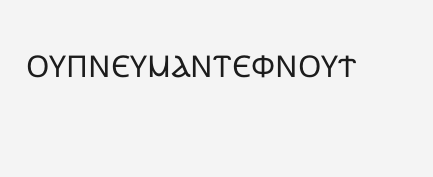ⲞⲨⲠⲚⲈⲨⲘⲀⲚⲦⲈⲪⲚⲞⲨϮ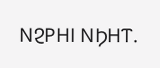ⲚϨⲢⲎⲒ ⲚϦⲎⲦ.